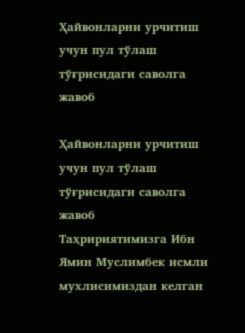Ҳайвонларни урчитиш учун пул тўлаш тўғрисидаги саволга жавоб

Ҳайвонларни урчитиш учун пул тўлаш тўғрисидаги саволга жавоб
Таҳририятимизга Ибн Ямин Муслимбек исмли мухлисимиздан келган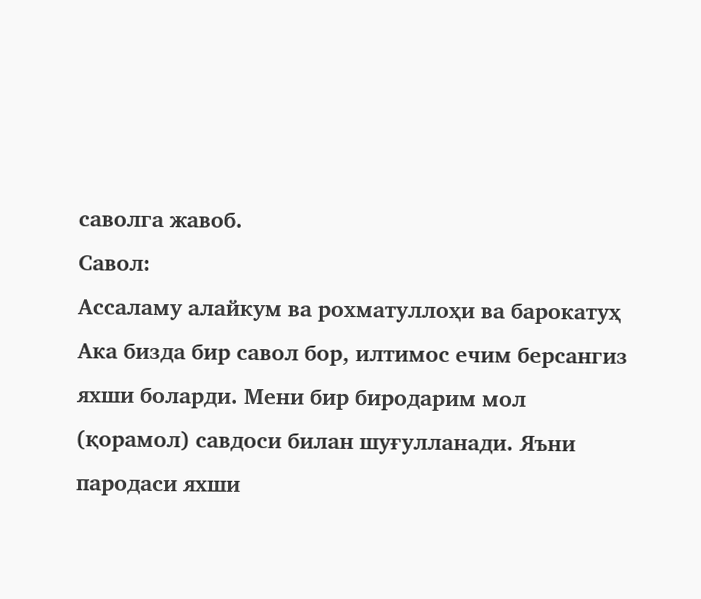саволга жавоб.
Савол:
Ассаламу алайкум ва рохматуллоҳи ва барокатуҳ
Ака бизда бир савол бор, илтимос ечим берсангиз яхши боларди. Мени бир биродарим мол (қорамол) савдоси билан шуғулланади. Яъни пародаси яхши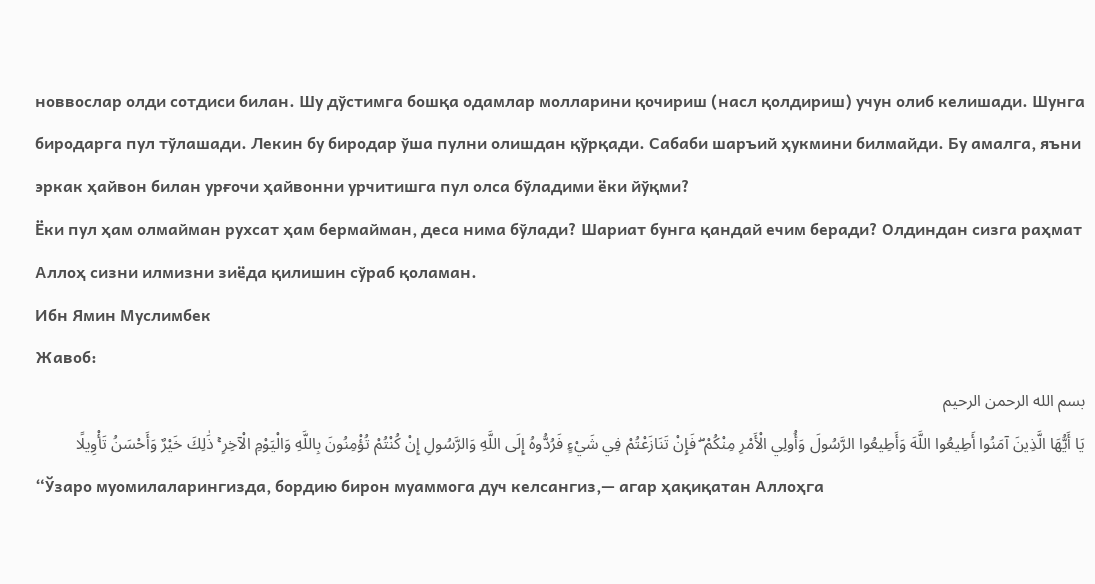новвослар олди сотдиси билан. Шу дўстимга бошқа одамлар молларини қочириш (насл қолдириш) учун олиб келишади. Шунга биродарга пул тўлашади. Лекин бу биродар ўша пулни олишдан қўрқади. Сабаби шаръий ҳукмини билмайди. Бу амалга, яъни эркак ҳайвон билан урғочи ҳайвонни урчитишга пул олса бўладими ёки йўқми?
Ёки пул ҳам олмайман рухсат ҳам бермайман, деса нима бўлади? Шариат бунга қандай ечим беради? Олдиндан сизга раҳмат Аллоҳ сизни илмизни зиёда қилишин сўраб қоламан.
Ибн Ямин Муслимбек
Жавоб:
بسم الله الرحمن الرحيم
يَا أَيُّهَا الَّذِينَ آمَنُوا أَطِيعُوا اللَّهَ وَأَطِيعُوا الرَّسُولَ وَأُولِي الْأَمْرِ مِنْكُمْ ۖ فَإِنْ تَنَازَعْتُمْ فِي شَيْءٍ فَرُدُّوهُ إِلَى اللَّهِ وَالرَّسُولِ إِنْ كُنْتُمْ تُؤْمِنُونَ بِاللَّهِ وَالْيَوْمِ الْآخِرِ ۚ ذَٰلِكَ خَيْرٌ وَأَحْسَنُ تَأْوِيلًا
“Ўзаро муомилаларингизда, бордию бирон муаммога дуч келсангиз,— агар ҳақиқатан Аллоҳга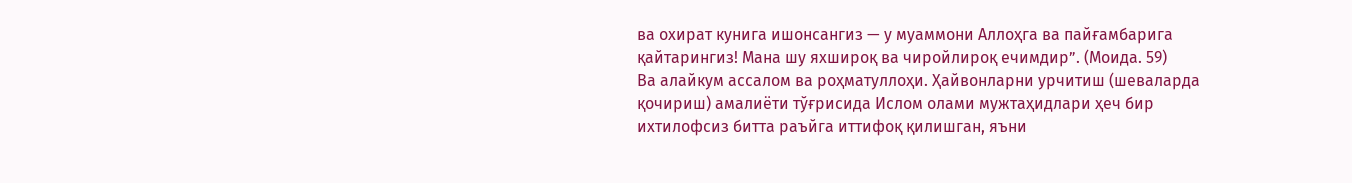ва охират кунига ишонсангиз — у муаммони Аллоҳга ва пайғамбарига қайтарингиз! Мана шу яхшироқ ва чиройлироқ ечимдир”. (Моида. 59)
Ва алайкум ассалом ва роҳматуллоҳи. Ҳайвонларни урчитиш (шеваларда қочириш) амалиёти тўғрисида Ислом олами мужтаҳидлари ҳеч бир ихтилофсиз битта раъйга иттифоқ қилишган, яъни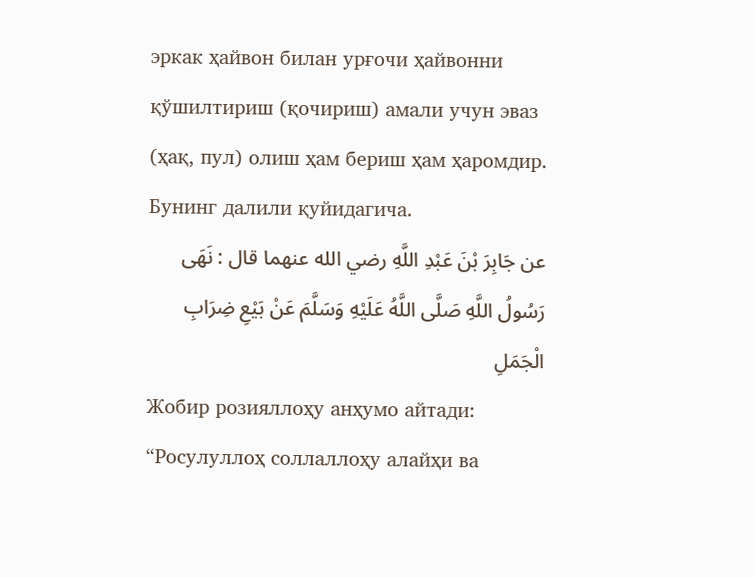эркак ҳайвон билан урғочи ҳайвонни қўшилтириш (қочириш) амали учун эваз (ҳақ, пул) олиш ҳам бериш ҳам ҳаромдир. Бунинг далили қуйидагича.
عن جَابِرَ بْنَ عَبْدِ اللَّهِ رضي الله عنهما قال : نَهَى رَسُولُ اللَّهِ صَلَّى اللَّهُ عَلَيْهِ وَسَلَّمَ عَنْ بَيْعِ ضِرَابِ الْجَمَلِ
Жобир розияллоҳу анҳумо айтади: “Росулуллоҳ соллаллоҳу алайҳи ва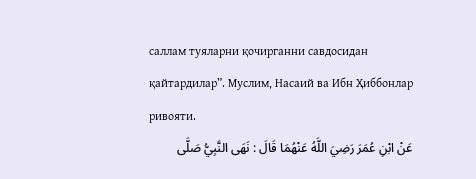саллам туяларни қочирганни савдосидан қайтардилар”. Муслим, Насаий ва Ибн Ҳиббонлар ривояти.
عَنْ ابْنِ عُمَرَ رَضِيَ اللَّهُ عَنْهُمَا قَالَ : نَهَى النَّبِيُّ صَلَّى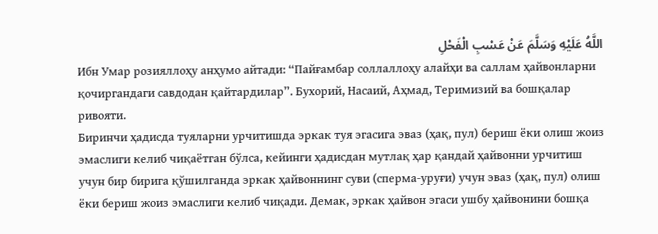اللَّهُ عَلَيْهِ وَسَلَّمَ عَنْ عَسْبِ الْفَحْلِ
Ибн Умар розияллоҳу анҳумо айтади: “Пайғамбар соллаллоҳу алайҳи ва саллам ҳайвонларни қочиргандаги савдодан қайтардилар”. Бухорий, Насаий, Аҳмад, Теримизий ва бошқалар ривояти.
Биринчи ҳадисда туяларни урчитишда эркак туя эгасига эваз (ҳақ, пул) бериш ёки олиш жоиз эмаслиги келиб чиқаётган бўлса, кейинги ҳадисдан мутлақ ҳар қандай ҳайвонни урчитиш учун бир бирига қўшилганда эркак ҳайвоннинг суви (сперма-уруғи) учун эваз (ҳақ, пул) олиш ёки бериш жоиз эмаслиги келиб чиқади. Демак, эркак ҳайвон эгаси ушбу ҳайвонини бошқа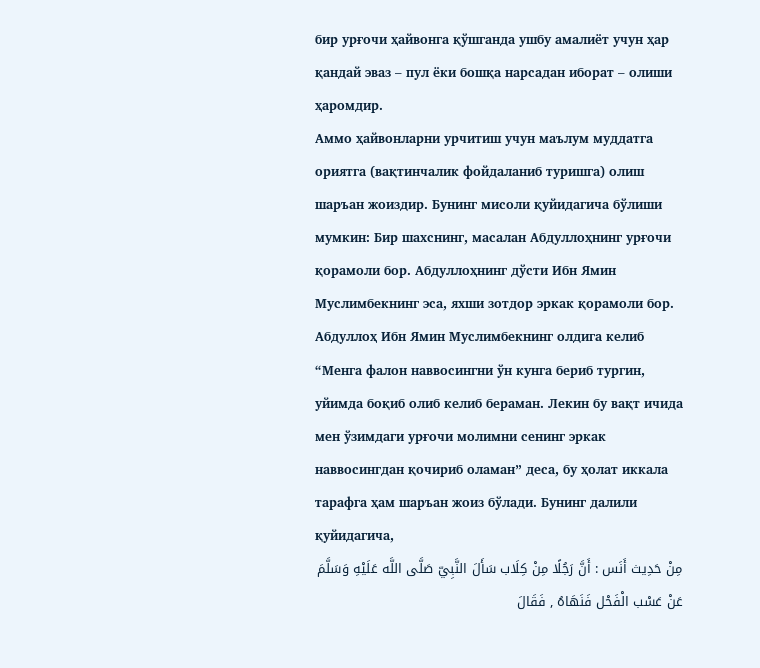бир урғочи ҳайвонга қўшганда ушбу амалиёт учун ҳар қандай эваз – пул ёки бошқа нарсадан иборат – олиши ҳаромдир.
Аммо ҳайвонларни урчитиш учун маълум муддатга ориятга (вақтинчалик фойдаланиб туришга) олиш шаръан жоиздир. Бунинг мисоли қуйидагича бўлиши мумкин: Бир шахснинг, масалан Абдуллоҳнинг урғочи қорамоли бор. Абдуллоҳнинг дўсти Ибн Ямин Муслимбекнинг эса, яхши зотдор эркак қорамоли бор. Абдуллоҳ Ибн Ямин Муслимбекнинг олдига келиб “Менга фалон наввосингни ўн кунга бериб тургин, уйимда боқиб олиб келиб бераман. Лекин бу вақт ичида мен ўзимдаги урғочи молимни сенинг эркак наввосингдан қочириб оламан” деса, бу ҳолат иккала тарафга ҳам шаръан жоиз бўлади. Бунинг далили қуйидагича,
مِنْ حَدِيث أَنَس : أَنَّ رَجُلًا مِنْ كِلَاب سَأَلَ النَّبِيّ صَلَّى اللَّه عَلَيْهِ وَسَلَّمَ عَنْ عَسْب الْفَحْل فَنَهَاهُ , فَقَالَ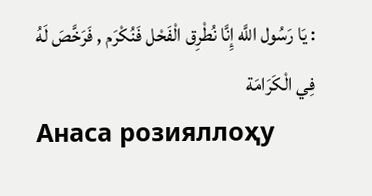: يَا رَسُول اللَّه إِنَّا نُطْرِق الْفَحْل فَنُكْرَم , فَرَخَّصَ لَهُ فِي الْكَرَامَة
Анаса розияллоҳу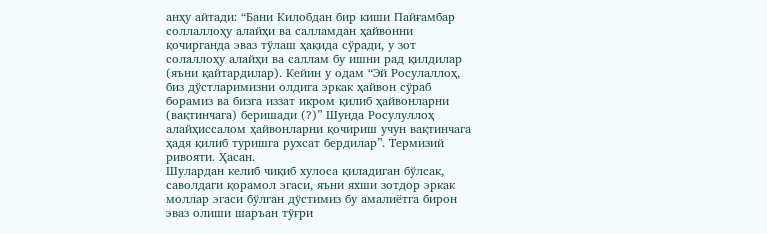анҳу айтади: “Бани Килобдан бир киши Пайғамбар соллаллоҳу алайҳи ва салламдан ҳайвонни қочирганда эваз тўлаш ҳақида сўради, у зот солаллоҳу алайҳи ва саллам бу ишни рад қилдилар (яъни қайтардилар). Кейин у одам “Эй Росулаллоҳ, биз дўстларимизни олдига эркак ҳайвон сўраб борамиз ва бизга иззат икром қилиб ҳайвонларни (вақтинчага) беришади (?)” Шунда Росулуллоҳ алайҳиссалом ҳайвонларни қочириш учун вақтинчага ҳадя қилиб туришга рухсат бердилар”. Термизий ривояти. Ҳасан.
Шулардан келиб чиқиб хулоса қиладиган бўлсак, саволдаги қорамол эгаси, яъни яхши зотдор эркак моллар эгаси бўлган дўстимиз бу амалиётга бирон эваз олиши шаръан тўғри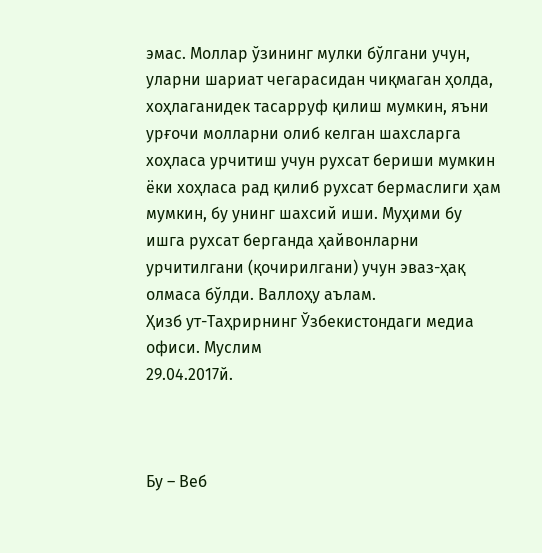эмас. Моллар ўзининг мулки бўлгани учун, уларни шариат чегарасидан чиқмаган ҳолда, хоҳлаганидек тасарруф қилиш мумкин, яъни урғочи молларни олиб келган шахсларга хоҳласа урчитиш учун рухсат бериши мумкин ёки хоҳласа рад қилиб рухсат бермаслиги ҳам мумкин, бу унинг шахсий иши. Муҳими бу ишга рухсат берганда ҳайвонларни урчитилгани (қочирилгани) учун эваз-ҳақ олмаса бўлди. Валлоҳу аълам.
Ҳизб ут-Таҳрирнинг Ўзбекистондаги медиа офиси. Муслим
29.04.2017й.



Бу – Веб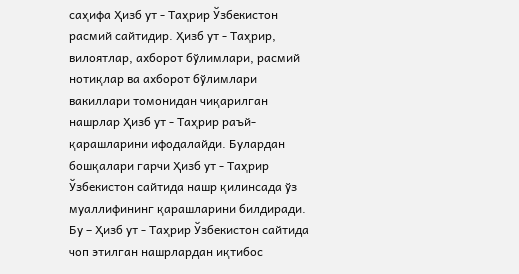саҳифа Ҳизб ут - Таҳрир Ўзбекистон расмий сайтидир. Ҳизб ут - Таҳрир, вилоятлар, ахборот бўлимлари, расмий нотиқлар ва ахборот бўлимлари вакиллари томонидан чиқарилган нашрлар Ҳизб ут - Таҳрир раъй-қарашларини ифодалайди. Булардан бошқалари гарчи Ҳизб ут - Таҳрир Ўзбекистон сайтида нашр қилинсада ўз муаллифининг қарашларини билдиради. Бу – Ҳизб ут - Таҳрир Ўзбекистон сайтида чоп этилган нашрлардан иқтибос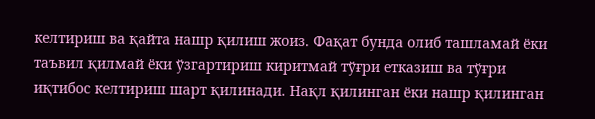келтириш ва қайта нашр қилиш жоиз. Фақат бунда олиб ташламай ёки таъвил қилмай ёки ўзгартириш киритмай тўғри етказиш ва тўғри иқтибос келтириш шарт қилинади. Нақл қилинган ёки нашр қилинган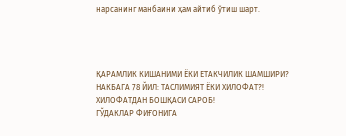нарсанинг манбаини ҳам айтиб ўтиш шарт.




ҚАРАМЛИК КИШАНИМИ ЁКИ ЕТАКЧИЛИК ШАМШИРИ?
НАКБАГА 78 ЙИЛ: ТАСЛИМИЯТ ЁКИ ХИЛОФАТ?!
ХИЛОФАТДАН БОШҚАСИ САРОБ!
ГЎДАКЛАР ФИҒОНИГА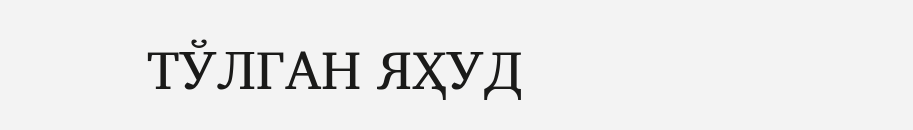ТЎЛГАН ЯҲУД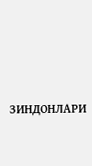ЗИНДОНЛАРИ